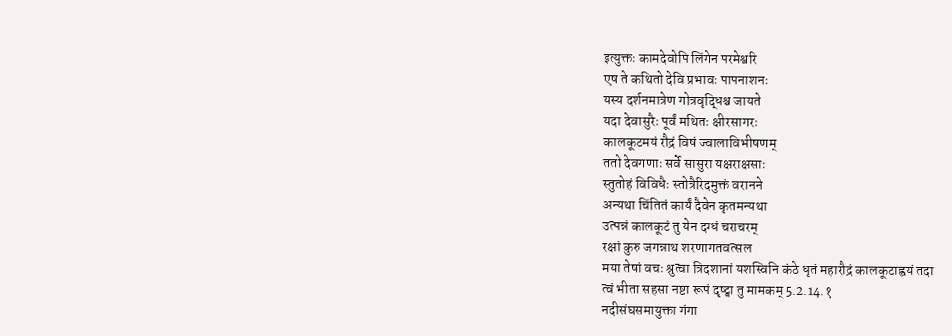इत्युक्तः कामदेवोपि लिंगेन परमेश्वरि
एष ते कथितो देवि प्रभावः पापनाशनः
यस्य दर्शनमात्रेण गोत्रवृद्धिश्च जायते
यदा देवासुरैः पूर्वं मथितः क्षीरसागरः
कालकूटमयं रौद्रं विषं ज्वालाविभीषणम्
ततो देवगणाः सर्वे सासुरा यक्षराक्षसाः
स्तुतोहं विविधैः स्तोत्रैरिदमुक्तं वरानने
अन्यथा चिंतितं कार्यं दैवेन कृतमन्यथा
उत्पन्नं कालकूटं तु येन दग्धं चराचरम्
रक्षां कुरु जगन्नाथ शरणागतवत्सल
मया तेषां वचः श्रुत्वा त्रिदशानां यशस्विनि कंठे धृतं महारौद्रं कालकूटाह्वयं तदा
त्वं भीता सहसा नष्टा रूपं दृष्ट्वा तु मामकम् 5.2.14.१
नदीसंघसमायुक्ता गंगा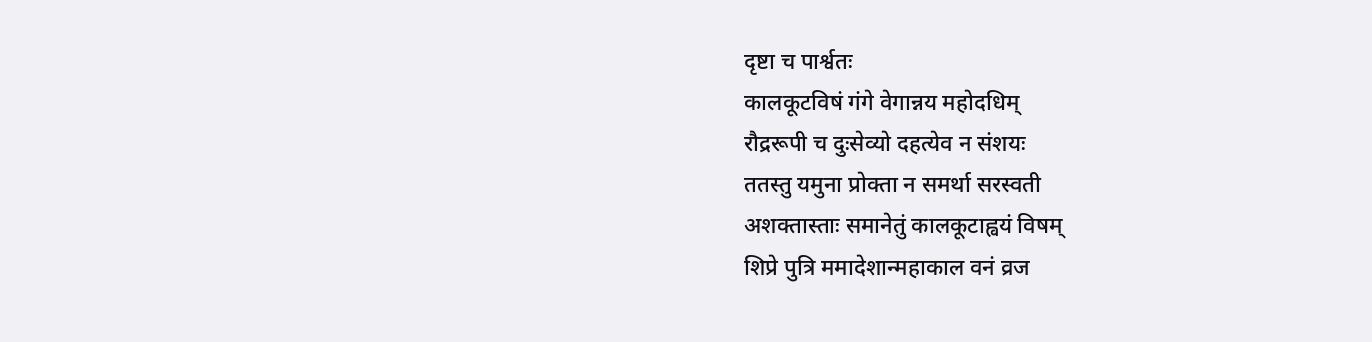दृष्टा च पार्श्वतः
कालकूटविषं गंगे वेगान्नय महोदधिम्
रौद्ररूपी च दुःसेव्यो दहत्येव न संशयः
ततस्तु यमुना प्रोक्ता न समर्था सरस्वती
अशक्तास्ताः समानेतुं कालकूटाह्वयं विषम्
शिप्रे पुत्रि ममादेशान्महाकाल वनं व्रज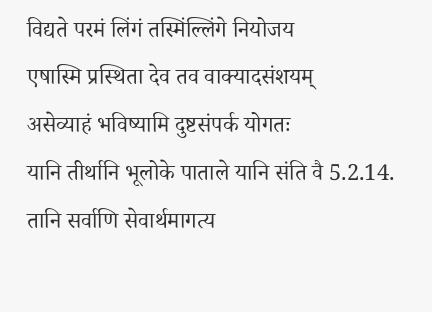विद्यते परमं लिंगं तस्मिंल्लिंगे नियोजय
एषास्मि प्रस्थिता देव तव वाक्यादसंशयम्
असेव्याहं भविष्यामि दुष्टसंपर्क योगतः
यानि तीर्थानि भूलोके पाताले यानि संति वै 5.2.14.
तानि सर्वाणि सेवार्थमागत्य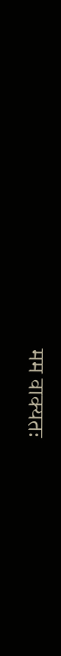मम वाक्यतः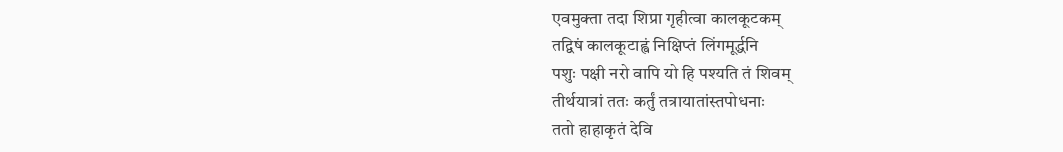एवमुक्ता तदा शिप्रा गृहीत्वा कालकूटकम्
तद्विषं कालकूटाह्वं निक्षिप्तं लिंगमूर्द्धनि
पशुः पक्षी नरो वापि यो हि पश्यति तं शिवम्
तीर्थयात्रां ततः कर्तुं तत्रायातांस्तपोधनाः
ततो हाहाकृतं देवि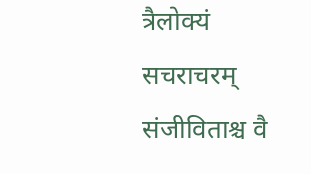त्रैलोक्यं सचराचरम् संजीविताश्च वै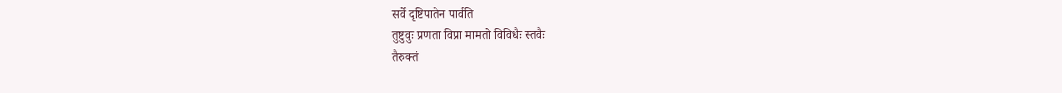सर्वे दृष्टिपातेन पार्वति
तुष्टुवुः प्रणता विप्रा मामतो विविधैः स्तवैः
तैरुक्तं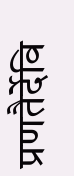प्रणतैर्देवि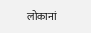लोकानां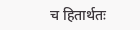च हितार्थतः